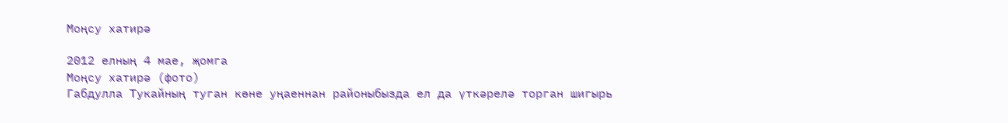Моңсу хатирә

2012 елның 4 мае, җомга
Моңсу хатирә (фото)
Габдулла Тукайның туган көне уңаеннан районыбызда ел да үткәрелә торган шигырь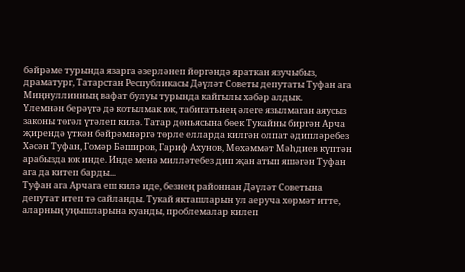бәйрәме турында язарга әзерләнеп йөргәндә яраткан язучыбыз, драматург, Татарстан Республикасы Дәүләт Советы депутаты Туфан ага Миңнуллинның вафат булуы турында кайгылы хәбәр алдык.
Үлемнән берәүгә дә котылмак юк, табигатьнең әлеге язылмаган аяусыз законы төгәл үтәлеп килә. Татар дөньясына бөек Тукайны биргән Арча җирендә үткән бәйрәмнәргә төрле елларда килгән олпат әдипләребез Хәсән Туфан, Гомәр Бәширов, Гариф Ахунов, Мөхәммәт Мәһдиев күптән арабызда юк инде. Инде менә милләтебез дип җан атып яшәгән Туфан ага да китеп барды...
Туфан ага Арчага еш килә иде, безнең районнан Дәүләт Советына депутат итеп тә сайланды. Тукай якташларын ул аеруча хөрмәт итте, аларның уңышларына куанды, проблемалар килеп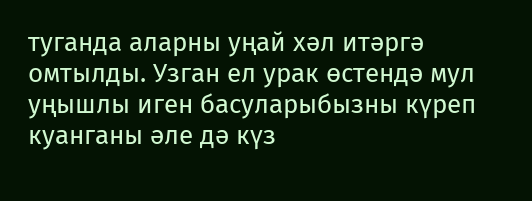туганда аларны уңай хәл итәргә омтылды. Узган ел урак өстендә мул уңышлы иген басуларыбызны күреп куанганы әле дә күз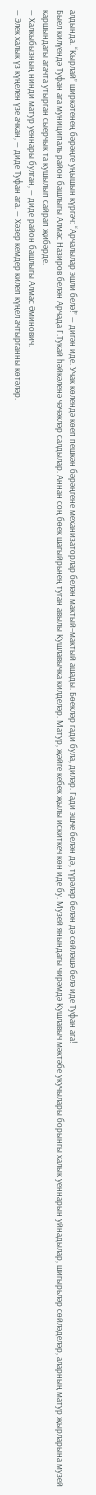алдында. “Кырлай” ширкәтенең бәрәңге уңышын күргәч: “Арчалылар эшли белә!” — дигән иде. Учак көлендә көеп пешкән бәрәңгене механизаторлар белән мактый–мактый ашады. Бөекләр гади була, диләр. Гади эшче белән дә, түрәләр белән дә сөйләшә белә иде Туфан ага!
Быел килүендә Туфан ага муниципаль район башлыгы Алмас Назиров белән Арчада Г.Тукай һәйкәленә чәчәкләр салдылар. Аннан соң бөек шагыйрьнең туган авылы Кушлавычка килделәр. Матур, җәйге кебек җылы искиткеч көн иде бу. Музей янындагы чирәмдә Кушлавыч мәктәбе укучылары борынгы халык уеннарын уйнадылар, шигырьләр сөйләделәр, аларның матур җырларына музей каршындагы агачта утырган сыерчык та кушылып сайрап җибәрде.
— Халкыбызның нинди матур уеннары булган, — диде район башлыгы Алмас Әминович.
— Элек халык үз күңелен үзе ачкан, — диде Туфан ага. — Хәзер кемдер килеп күңел ачтырганны көтәләр.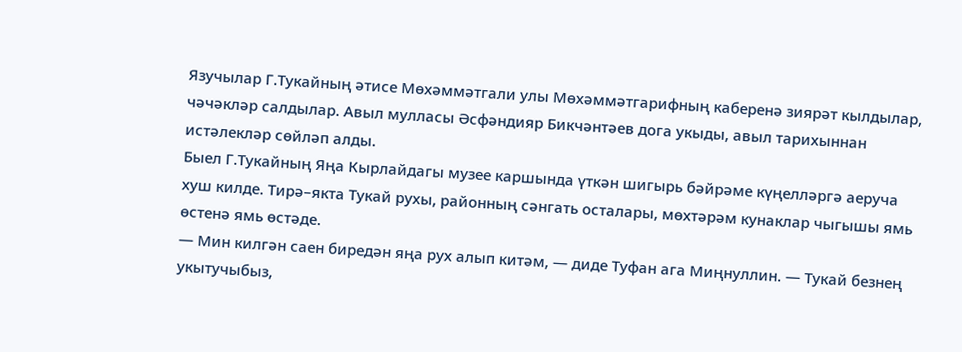Язучылар Г.Тукайның әтисе Мөхәммәтгали улы Мөхәммәтгарифның каберенә зиярәт кылдылар, чәчәкләр салдылар. Авыл мулласы Әсфәндияр Бикчәнтәев дога укыды, авыл тарихыннан истәлекләр сөйләп алды.
Быел Г.Тукайның Яңа Кырлайдагы музее каршында үткән шигырь бәйрәме күңелләргә аеруча хуш килде. Тирә–якта Тукай рухы, районның сәнгать осталары, мөхтәрәм кунаклар чыгышы ямь өстенә ямь өстәде.
— Мин килгән саен биредән яңа рух алып китәм, — диде Туфан ага Миңнуллин. — Тукай безнең укытучыбыз,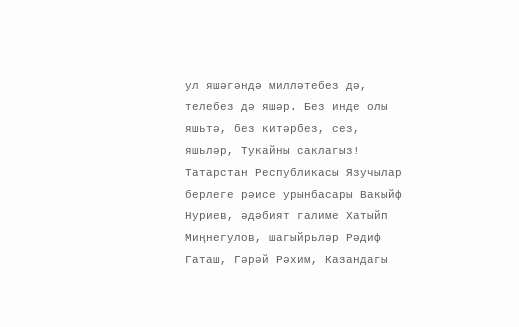ул яшәгәндә милләтебез дә, телебез дә яшәр. Без инде олы яшьтә, без китәрбез, сез, яшьләр, Тукайны саклагыз!
Татарстан Республикасы Язучылар берлеге рәисе урынбасары Вакыйф Нуриев, әдәбият галиме Хатыйп Миңнегулов, шагыйрьләр Рәдиф Гаташ, Гәрәй Рәхим, Казандагы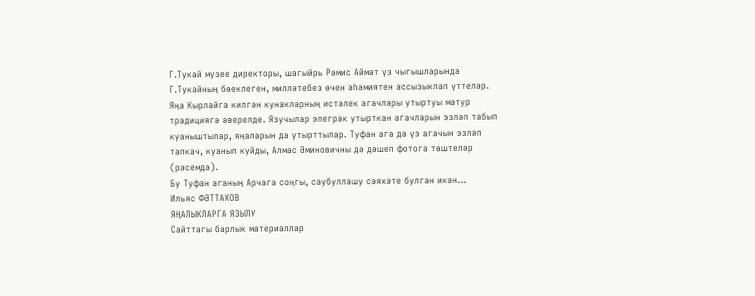Г.Тукай музее директоры, шагыйрь Рәмис Аймәт үз чыгышларында Г.Тукайның бөеклеген, милләтебез өчен әһәмиятен ассызыклап үттеләр.
Яңа Кырлайга килгән кунакларның истәлек агачлары утыртуы матур традициягә әверелде. Язучылар элегрәк утырткан агачларын эзләп табып куаныштылар, яңаларын да утырттылар. Туфан ага да үз агачын эзләп тапкач, куанып куйды, Алмас Әминовичны дә дәшеп фотога төштеләр (рәсемдә).
Бу Туфан аганың Арчага соңгы, саубуллашу сәяхәте булган икән...
Ильяс ФӘТТАХОВ
ЯҢАЛЫКЛАРГА ЯЗЫЛУ
Сайттагы барлык материаллар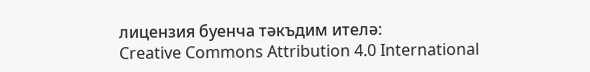лицензия буенча тәкъдим ителә:
Creative Commons Attribution 4.0 International